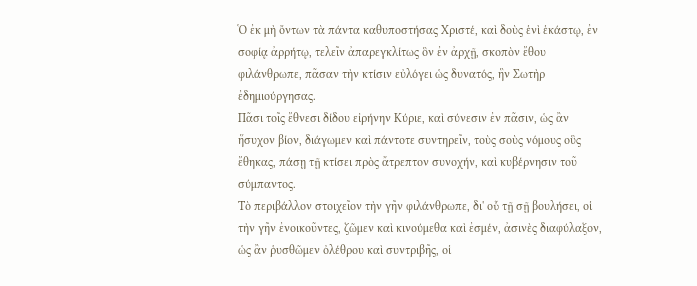Ὁ ἐκ μὴ ὄντων τὰ πάντα καθυποστήσας Χριστέ, καὶ δοὺς ἑνὶ ἑκάστῳ, ἐν σοφίᾳ ἀρρήτῳ, τελεῖν ἀπαρεγκλίτως ὃν ἐν ἀρχῇ, σκοπὸν ἔθου φιλάνθρωπε, πᾶσαν τὴν κτίσιν εὐλόγει ὡς δυνατός, ἣν Σωτὴρ ἐδημιούργησας.
Πᾶσι τοῖς ἔθνεσι δίδου εἰρήνην Κύριε, καὶ σύνεσιν ἐν πᾶσιν, ὡς ἂν ἥσυχον βίον, διάγωμεν καὶ πάντοτε συντηρεῖν, τοὺς σοὺς νόμους οὓς ἔθηκας, πάσῃ τῇ κτίσει πρὸς ἄτρεπτον συνοχήν, καὶ κυβέρνησιν τοῦ σύμπαντος.
Τὸ περιβάλλον στοιχεῖον τὴν γῆν φιλάνθρωπε, δι' οὗ τῇ σῇ βουλήσει, οἱ τὴν γῆν ἐνοικοῦντες, ζῶμεν καὶ κινούμεθα καὶ ἐσμέν, ἀσινὲς διαφύλαξον, ὡς ἂν ῥυσθῶμεν ὀλέθρου καὶ συντριβῆς, οἱ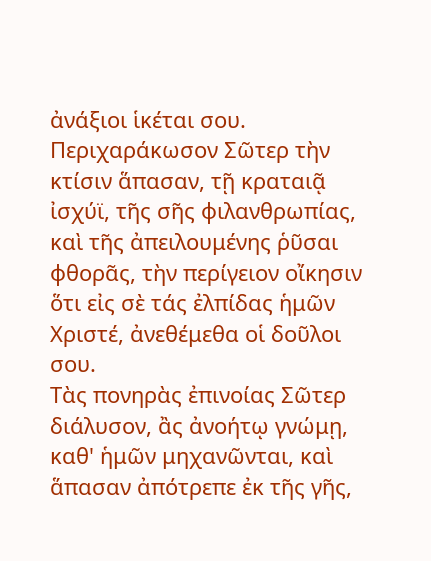ἀνάξιοι ἱκέται σου.
Περιχαράκωσον Σῶτερ τὴν κτίσιν ἅπασαν, τῇ κραταιᾷ ἰσχύϊ, τῆς σῆς φιλανθρωπίας, καὶ τῆς ἀπειλουμένης ῥῦσαι φθορᾶς, τὴν περίγειον οἴκησιν ὅτι εἰς σὲ τάς ἐλπίδας ἡμῶν Χριστέ, ἀνεθέμεθα οἱ δοῦλοι σου.
Τὰς πονηρὰς ἐπινοίας Σῶτερ διάλυσον, ἂς ἀνοήτῳ γνώμῃ, καθ' ἡμῶν μηχανῶνται, καὶ ἅπασαν ἀπότρεπε ἐκ τῆς γῆς,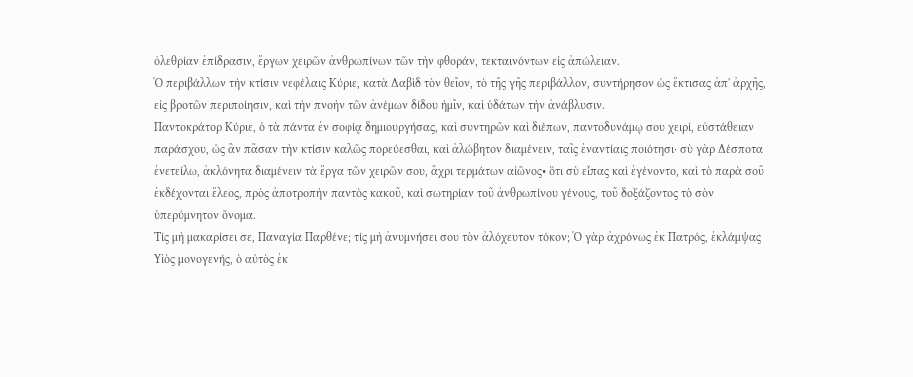ὀλεθρίαν ἐπίδρασιν, ἔργων χειρῶν ἀνθρωπίνων τῶν τὴν φθοράν, τεκταινόντων εἰς ἀπώλειαν.
Ὁ περιβάλλων τὴν κτίσιν νεφέλαις Κύριε, κατὰ Δαβὶδ τὸν θεῖον, τὸ τῆς γῆς περιβάλλον, συντήρησον ὡς ἔκτισας ἀπ' ἀρχῆς, εἰς βροτῶν περιποίησιν, καὶ τὴν πνοὴν τῶν ἀνέμων δίδου ἡμῖν, καὶ ὑδάτων τὴν ἀνάβλυσιν.
Παντοκράτορ Κύριε, ὁ τὰ πάντα ἐν σοφίᾳ δημιουργήσας, καὶ συντηρῶν καὶ διέπων, παντοδυνάμῳ σου χειρί, εὐστάθειαν παράσχου, ὡς ἂν πᾶσαν τὴν κτίσιν καλῶς πορεύεσθαι, καὶ ἀλώβητον διαμένειν, ταῖς ἐναντίαις ποιότησι· σὺ γὰρ Δέσποτα ἐνετείλω, ἀκλόνητα διαμένειν τὰ ἔργα τῶν χειρῶν σου, ἄχρι τερμάτων αἰῶνος• ὅτι σὺ εἶπας καὶ ἐγένοντο, καὶ τὸ παρὰ σοῦ ἐκδέχονται ἔλεος, πρὸς ἀποτροπὴν παντὸς κακοῦ, καὶ σωτηρίαν τοῦ ἀνθρωπίνου γένους, τοῦ δοξάζοντος τὸ σὸν ὑπερύμνητον ὄνομα.
Τίς μὴ μακαρίσει σε, Παναγία Παρθένε; τίς μὴ ἀνυμνήσει σου τὸν ἀλόχευτον τόκον; Ὁ γὰρ ἀχρόνως ἐκ Πατρός, ἐκλάμψας Υἱὸς μονογενής, ὁ αὐτὸς ἐκ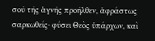σοῦ τῆς ἁγνῆς προῆλθεν, ἀφράστως σαρκωθείς· φύσει Θεὸς ὑπάρχων, καὶ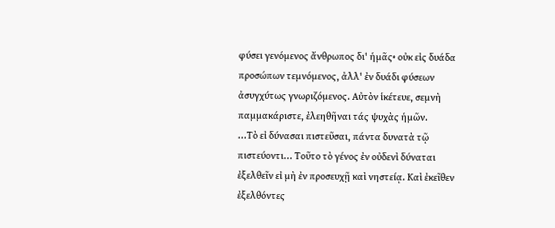φύσει γενόμενος ἄνθρωπος δι' ἡμᾶς• οὐκ εἰς δυάδα προσώπων τεμνόμενος, ἀλλ' ἐν δυάδι φύσεων ἀσυγχύτως γνωριζόμενος. Αὐτὸν ἱκέτευε, σεμνὴ παμμακάριστε, ἐλεηθῆναι τάς ψυχὰς ἡμῶν.
...Τὸ εἰ δύνασαι πιστεῦσαι, πάντα δυνατὰ τῷ πιστεύοντι... Τοῦτο τὸ γένος ἐν οὐδενὶ δύναται ἐξελθεῖν εἰ μὴ ἐν προσευχῇ καὶ νηστείᾳ. Καὶ ἐκεῖθεν ἐξελθόντες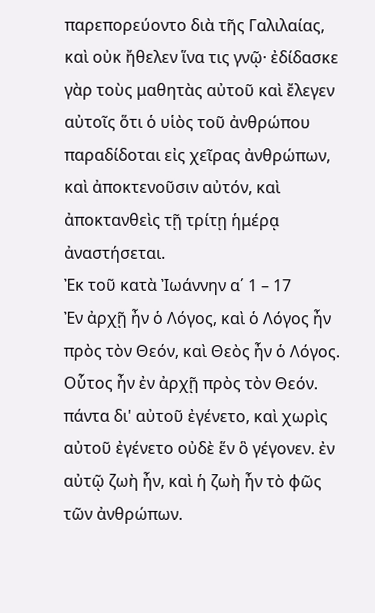παρεπορεύοντο διὰ τῆς Γαλιλαίας, καὶ οὐκ ἤθελεν ἵνα τις γνῷ· ἐδίδασκε γὰρ τοὺς μαθητὰς αὐτοῦ καὶ ἔλεγεν αὐτοῖς ὅτι ὁ υἱὸς τοῦ ἀνθρώπου παραδίδοται εἰς χεῖρας ἀνθρώπων, καὶ ἀποκτενοῦσιν αὐτόν, καὶ ἀποκτανθεὶς τῇ τρίτῃ ἡμέρᾳ ἀναστήσεται.
Ἐκ τοῦ κατὰ Ἰωάννην α΄ 1 – 17
Ἐν ἀρχῇ ἦν ὁ Λόγος, καὶ ὁ Λόγος ἦν πρὸς τὸν Θεόν, καὶ Θεὸς ἦν ὁ Λόγος. Οὗτος ἦν ἐν ἀρχῇ πρὸς τὸν Θεόν. πάντα δι' αὐτοῦ ἐγένετο, καὶ χωρὶς αὐτοῦ ἐγένετο οὐδὲ ἕν ὃ γέγονεν. ἐν αὐτῷ ζωὴ ἦν, καὶ ἡ ζωὴ ἦν τὸ φῶς τῶν ἀνθρώπων.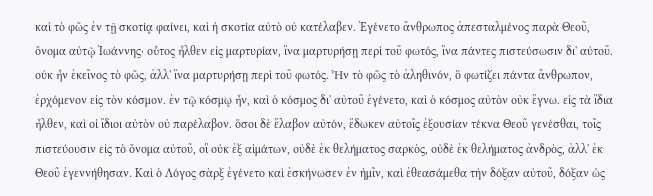καὶ τὸ φῶς ἐν τῇ σκοτίᾳ φαίνει, καὶ ἡ σκοτία αὐτὸ οὐ κατέλαβεν. Ἐγένετο ἄνθρωπος ἀπεσταλμένος παρὰ Θεοῦ, ὄνομα αὐτῷ Ἰωάννης· οὗτος ἦλθεν εἰς μαρτυρίαν, ἵνα μαρτυρήσῃ περὶ τοῦ φωτός, ἵνα πάντες πιστεύσωσιν δι' αὐτοῦ. οὐκ ἦν ἐκεῖνος τὸ φῶς, ἀλλ' ἵνα μαρτυρήσῃ περὶ τοῦ φωτός. Ἦν τὸ φῶς τὸ ἀληθινόν, ὃ φωτίζει πάντα ἄνθρωπον, ἐρχόμενον εἰς τὸν κόσμον. ἐν τῷ κόσμῳ ἦν, καὶ ὁ κόσμος δι' αὐτοῦ ἐγένετο, καὶ ὁ κόσμος αὐτὸν οὐκ ἔγνω. εἰς τὰ ἴδια ἦλθεν, καὶ οἱ ἴδιοι αὐτὸν οὐ παρέλαβον. ὅσοι δὲ ἔλαβον αὐτόν, ἔδωκεν αὐτοῖς ἐξουσίαν τέκνα Θεοῦ γενέσθαι, τοῖς πιστεύουσιν εἰς τὸ ὄνομα αὐτοῦ, οἳ οὐκ ἐξ αἱμάτων, οὐδὲ ἐκ θελήματος σαρκὸς, οὐδὲ ἐκ θελήματος ἀνδρὸς, ἀλλ' ἐκ Θεοῦ ἐγεννήθησαν. Καὶ ὁ Λόγος σὰρξ ἐγένετο καὶ ἐσκήνωσεν ἐν ἡμῖν, καὶ ἐθεασάμεθα τὴν δόξαν αὐτοῦ, δόξαν ὡς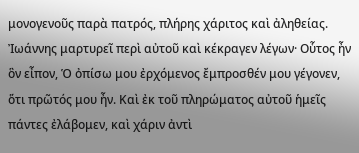μονογενοῦς παρὰ πατρός, πλήρης χάριτος καὶ ἀληθείας. Ἰωάννης μαρτυρεῖ περὶ αὐτοῦ καὶ κέκραγεν λέγων· Οὗτος ἦν ὃν εἶπον, Ὁ ὀπίσω μου ἐρχόμενος ἔμπροσθέν μου γέγονεν, ὅτι πρῶτός μου ἦν. Καὶ ἐκ τοῦ πληρώματος αὐτοῦ ἡμεῖς πάντες ἐλάβομεν, καὶ χάριν ἀντὶ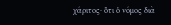χάριτος· ὅτι ὁ νόμος διὰ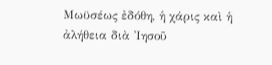Μωϋσέως ἐδόθη, ἡ χάρις καὶ ἡ ἀλήθεια διὰ Ἰησοῦ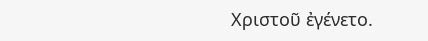Χριστοῦ ἐγένετο.